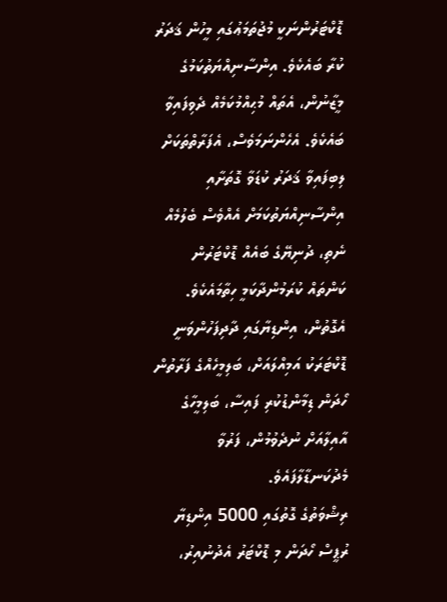ޑޮކްޓަރުންނަކީ މުޖުތަމަޢުގައި މީހުން ޤަދަރު ކުރާ ބައެކެވެ. އިންސާނިއްޔަތުކަމުގެ މީޒާނުން، އެތައް މުޙިއްމުކަމެއް ދެވިފައިވާ ބައެކެވެ. އެހެންނަމަވެސް، އެފަރާތްތަކަށް ލިބިފައިވާ ޤަދަރު ކުޑަވާ ގޮތަށާއި އިންސާނިއްޔަތުކަމަށް އެއްވެސް ބެލުމެއް ނެތި، ދުނިޔޭގެ ބައެއް ޑޮކްޓަރުން ކަންތައް ކުރަމުންދާކަމީ ހިތާމައެކެވެ.
އެގޮތުން، އިންޑިޔާގައި ދާދިފަހުންވަނީ ޑޮކްޓަރަކު އަމިއްލައަށް، ބަލިމީހެއްގެ ފަރާތުން ހޯދަން ޑިމާންޑުކުރި ފައިސާ، ބަލިމީހާގެ އާއިލާއަށް ނުދެވުމުން، ފަރުވާ މެދުކަނޑާލާފައެވެ.
ރިޝްވަތުގެ ގޮތުގައި 5000 އިންޑިޔާ ރުޕީސް ހޯދަން މި ޑޮކްޓަރު އެދުނުއިރު،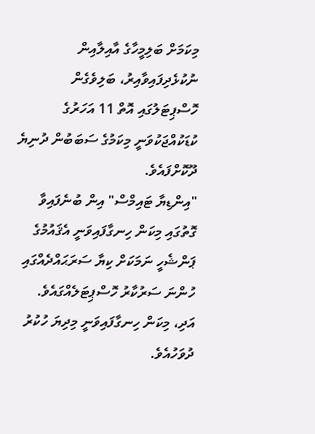މިކަމަށް ބަލިމީހާގެ އާއިލާއިން ނުކުޅެދިފައިވާއިރު، ބަލިވެގެން ހޮސްޕިޓަލުގައި އޮތް 11 އަހަރުގެ ކުޑަކުއްޖަކުވަނީ މިކަމުގެ ސަބަބުން ދުނިޔެ ދޫކޮށްފައެވެ.
"އިންޑިޔާ ޓައިމްސް" އިން ބުނެފައިވާ ގޮތުގައި މިކަން ހިނގާފައިވަނީ އެޤައުމުގެ ޕަންޝެހީ ނަމަކަށް ކިޔާ ސަރަޙައްދެއްގައި ހުންނަ ސަރުކާރު ހޮސްޕިޓަލެއްގައެވެ. އަދި، މިކަން ހިނގާފައިވަނީ މިދިޔަ ހުކުރު ދުވަހުއެވެ.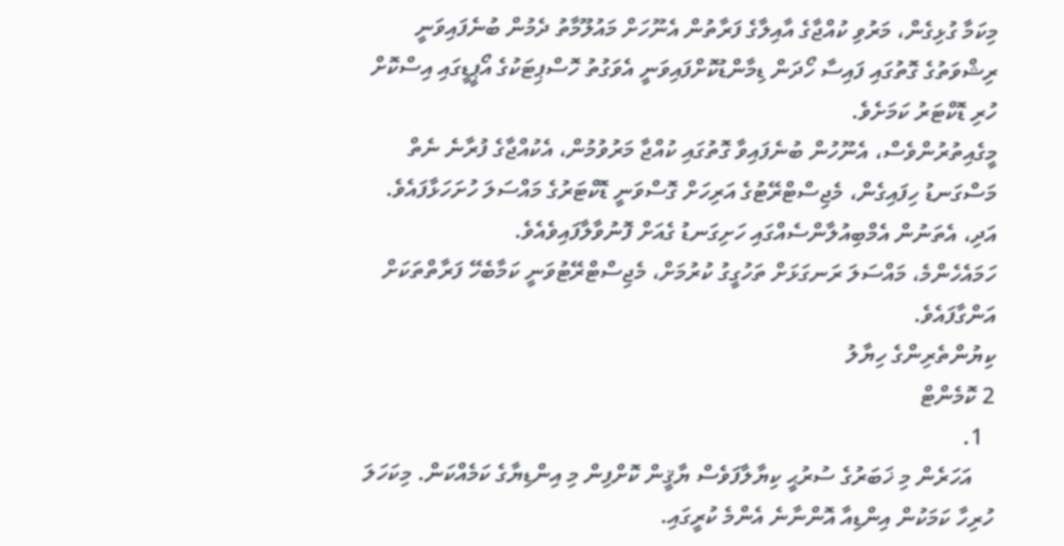މިކަމާ ގުޅިގެން، މަރުވި ކުއްޖާގެ އާއިލާގެ ފަރާތުން އެނޫހަށް މައުލޫމާތު ދެމުން ބުނެފައިވަނީ ރިޝްވަތުގެ ގޮތުގައި ފައިސާ ހޯދަން ޑިމާންޑުކޮށްފައިވަނީ އެވަގުތު ހޮސްޕިޓަކުގެ އޯޕީޑީގައި އިސްކޮށް ހުރި ޑޮކްޓަރު ކަމަށެވެ.
މީގެއިތުރުންވެސް، އެނޫހުން ބުނެފައިވާ ގޮތުގައި ކުއްޖާ މަރުވުމުން، އެކުއްޖާގެ ފުރާނެ ނެތް މަސްގަނޑު ހިފައިގެން، މެޖިސްޓްރޭޓުގެ އަރިހަށް ގޮސްވަނީ ޑޮކްޓަރުގެ މައްސަލަ ހުށަހަޅާފައެވެ. އަދި، އެތަނުން އެމްބިއުލާންސެއްގައި ހަށިގަނޑު ގެއަށް ފޮނުވާލާފައިވެއެވެ.
ހަމައެހެންމެ، މައްސަލަ ރަނގަޅަށް ތަހުގީގު ކުރުމަށް، މެޖިސްޓްރޭޓުވަނީ ކަމާބެހޭ ފަރާތްތަކަށް އަންގާފައެވެ.
ކިޔުންތެރިންގެ ހިޔާލު
2 ކޮމެންޓް
  1.
    އަހަރެން މި ޚަބަރުގެ ސުރުޙީ ކިޔާލާފަވެސް ޔާޤީން ކޮށްފިން މި އިންޑިޔާގެ ކަމެއްކަން. މިކަހަލަ ހުރިހާ ކަމަކުން އިންޑިއާ އޮންނާނެ އެންމެ ކުރީގައި.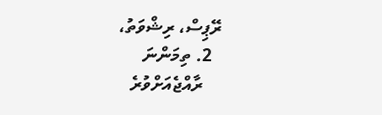ރޭޕިސް، ރިޝްވަތު،
  2. ތިމަންނަ
    ރާއްޖެއަށްވުރެ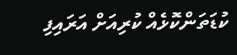ކުޑަތަންކޮޅެއް ކުރިއަށް އަރައިފި